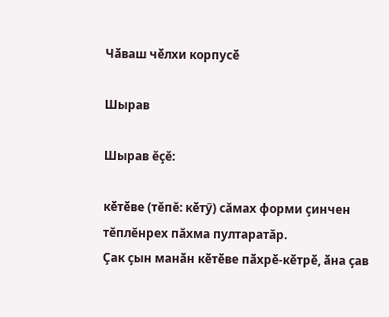Чӑваш чӗлхи корпусӗ

Шырав

Шырав ĕçĕ:

кӗтӗве (тĕпĕ: кӗтӳ) сăмах форми çинчен тĕплĕнрех пăхма пултаратăр.
Ҫак ҫын манӑн кӗтӗве пӑхрӗ-кӗтрӗ, ӑна ҫав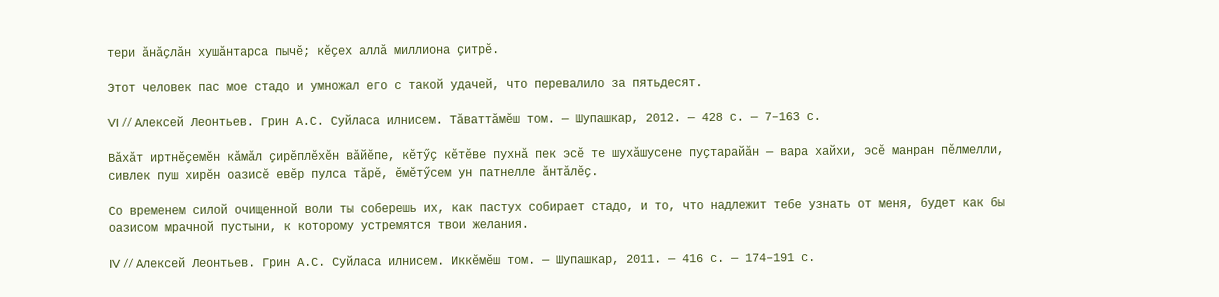тери ӑнӑҫлӑн хушӑнтарса пычӗ; кӗҫех аллӑ миллиона ҫитрӗ.

Этот человек пас мое стадо и умножал его с такой удачей, что перевалило за пятьдесят.

VI // Алексей Леонтьев. Грин А.С. Суйласа илнисем. Тӑваттӑмӗш том. — Шупашкар, 2012. — 428 с. — 7–163 с.

Вӑхӑт иртнӗҫемӗн кӑмӑл ҫирӗплӗхӗн вӑйӗпе, кӗтӳҫ кӗтӗве пухнӑ пек эсӗ те шухӑшусене пуҫтарайӑн — вара хайхи, эсӗ манран пӗлмелли, сивлек пуш хирӗн оазисӗ евӗр пулса тӑрӗ, ӗмӗтӳсем ун патнелле ӑнтӑлӗҫ.

Со временем силой очищенной воли ты соберешь их, как пастух собирает стадо, и то, что надлежит тебе узнать от меня, будет как бы оазисом мрачной пустыни, к которому устремятся твои желания.

IV // Алексей Леонтьев. Грин А.С. Суйласа илнисем. Иккӗмӗш том. — Шупашкар, 2011. — 416 с. — 174–191 с.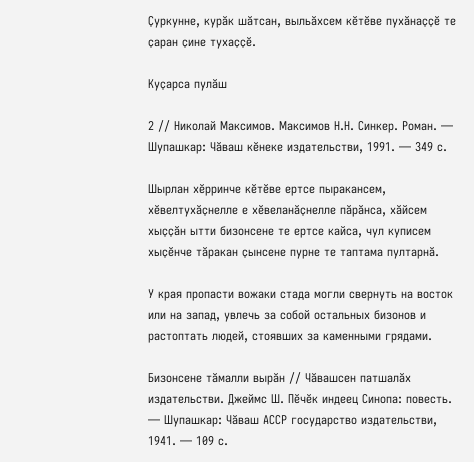Ҫуркунне, курӑк шӑтсан, выльӑхсем кӗтӗве пухӑнаҫҫӗ те ҫаран ҫине тухаҫҫӗ.

Куҫарса пулӑш

2 // Николай Максимов. Максимов Н.Н. Синкер. Роман. — Шупашкар: Чӑваш кӗнеке издательстви, 1991. — 349 с.

Шырлан хӗрринче кӗтӗве ертсе пыракансем, хӗвелтухӑҫнелле е хӗвеланӑҫнелле пӑрӑнса, хӑйсем хыҫҫӑн ытти бизонсене те ертсе кайса, чул куписем хыҫӗнче тӑракан ҫынсене пурне те таптама пултарнӑ.

У края пропасти вожаки стада могли свернуть на восток или на запад, увлечь за собой остальных бизонов и растоптать людей, стоявших за каменными грядами.

Бизонсене тӑмалли вырӑн // Чӑвашсен патшалӑх издательстви. Джеймс Ш. Пӗчӗк индеец Синопа: повесть. — Шупашкар: Чӑваш АССР государство издательстви, 1941. — 109 с.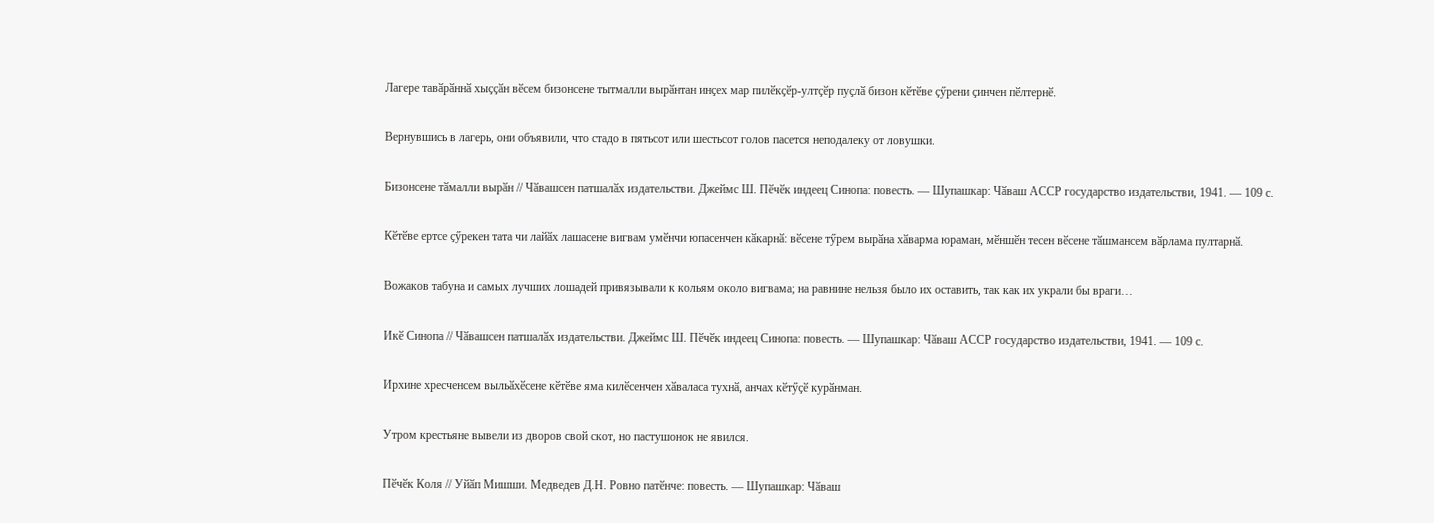Лагере тавӑрӑннӑ хыҫҫӑн вӗсем бизонсене тытмалли вырӑнтан инҫех мар пилӗкҫӗр-ултҫӗр пуҫлӑ бизон кӗтӗве ҫӳрени ҫинчен пӗлтернӗ.

Вернувшись в лагерь, они объявили, что стадо в пятьсот или шестьсот голов пасется неподалеку от ловушки.

Бизонсене тӑмалли вырӑн // Чӑвашсен патшалӑх издательстви. Джеймс Ш. Пӗчӗк индеец Синопа: повесть. — Шупашкар: Чӑваш АССР государство издательстви, 1941. — 109 с.

Кӗтӗве ертсе ҫӳрекен тата чи лайӑх лашасене вигвам умӗнчи юпасенчен кӑкарнӑ: вӗсене тӳрем вырӑна хӑварма юраман, мӗншӗн тесен вӗсене тӑшмансем вӑрлама пултарнӑ.

Вожаков табуна и самых лучших лошадей привязывали к кольям около вигвама; на равнине нельзя было их оставить, так как их украли бы враги…

Икӗ Синопа // Чӑвашсен патшалӑх издательстви. Джеймс Ш. Пӗчӗк индеец Синопа: повесть. — Шупашкар: Чӑваш АССР государство издательстви, 1941. — 109 с.

Ирхине хресченсем выльӑхӗсене кӗтӗве яма килӗсенчен хӑваласа тухнӑ, анчах кӗтӳҫӗ курӑнман.

Утром крестьяне вывели из дворов свой скот, но пастушонок не явился.

Пӗчӗк Коля // Уйӑп Мишши. Медведев Д.Н. Ровно патӗнче: повесть. — Шупашкар: Чӑваш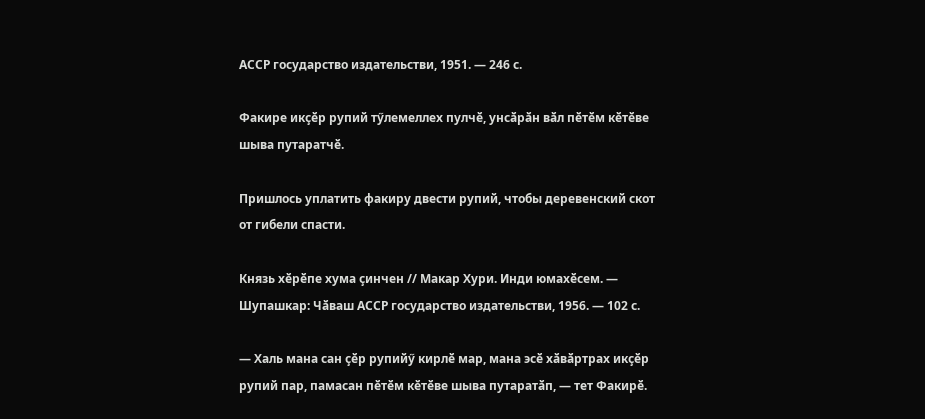АССР государство издательстви, 1951. — 246 с.

Факире икҫӗр рупий тӳлемеллех пулчӗ, унсӑрӑн вӑл пӗтӗм кӗтӗве шыва путаратчӗ.

Пришлось уплатить факиру двести рупий, чтобы деревенский скот от гибели спасти.

Князь хӗрӗпе хума ҫинчен // Макар Хури. Инди юмахӗсем. — Шупашкар: Чӑваш АССР государство издательстви, 1956. — 102 с.

— Халь мана сан ҫӗр рупийӳ кирлӗ мар, мана эсӗ хӑвӑртрах икҫӗр рупий пар, памасан пӗтӗм кӗтӗве шыва путаратӑп, — тет Факирӗ.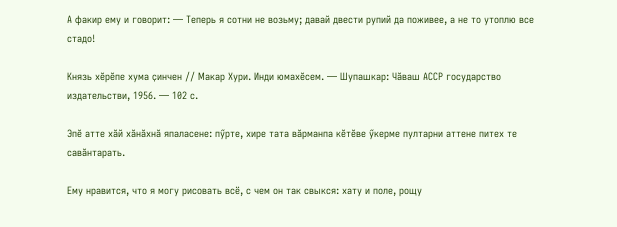А факир ему и говорит: — Теперь я сотни не возьму; давай двести рупий да поживее, а не то утоплю все стадо!

Князь хӗрӗпе хума ҫинчен // Макар Хури. Инди юмахӗсем. — Шупашкар: Чӑваш АССР государство издательстви, 1956. — 102 с.

Эпӗ атте хӑй хӑнӑхнӑ япаласене: пӳрте, хире тата вӑрманпа кӗтӗве ӳкерме пултарни аттене питех те савӑнтарать.

Ему нравится, что я могу рисовать всё, с чем он так свыкся: хату и поле, рощу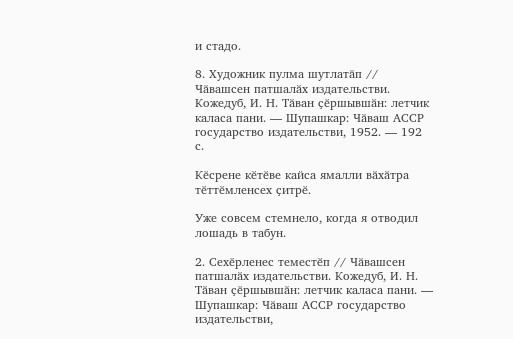и стадо.

8. Художник пулма шутлатӑп // Чӑвашсен патшалӑх издательстви. Кожедуб, И. Н. Тӑван ҫӗршывшӑн: летчик каласа пани. — Шупашкар: Чӑваш АССР государство издательстви, 1952. — 192 с.

Кӗсрене кӗтӗве кайса ямалли вӑхӑтра тӗттӗмленсех ҫитрӗ.

Уже совсем стемнело, когда я отводил лошадь в табун.

2. Сехӗрленес теместӗп // Чӑвашсен патшалӑх издательстви. Кожедуб, И. Н. Тӑван ҫӗршывшӑн: летчик каласа пани. — Шупашкар: Чӑваш АССР государство издательстви,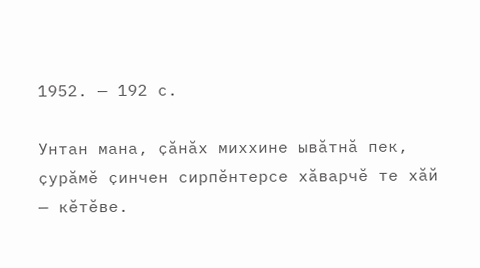1952. — 192 с.

Унтан мана, ҫӑнӑх миххине ывӑтнӑ пек, ҫурӑмӗ ҫинчен сирпӗнтерсе хӑварчӗ те хӑй — кӗтӗве.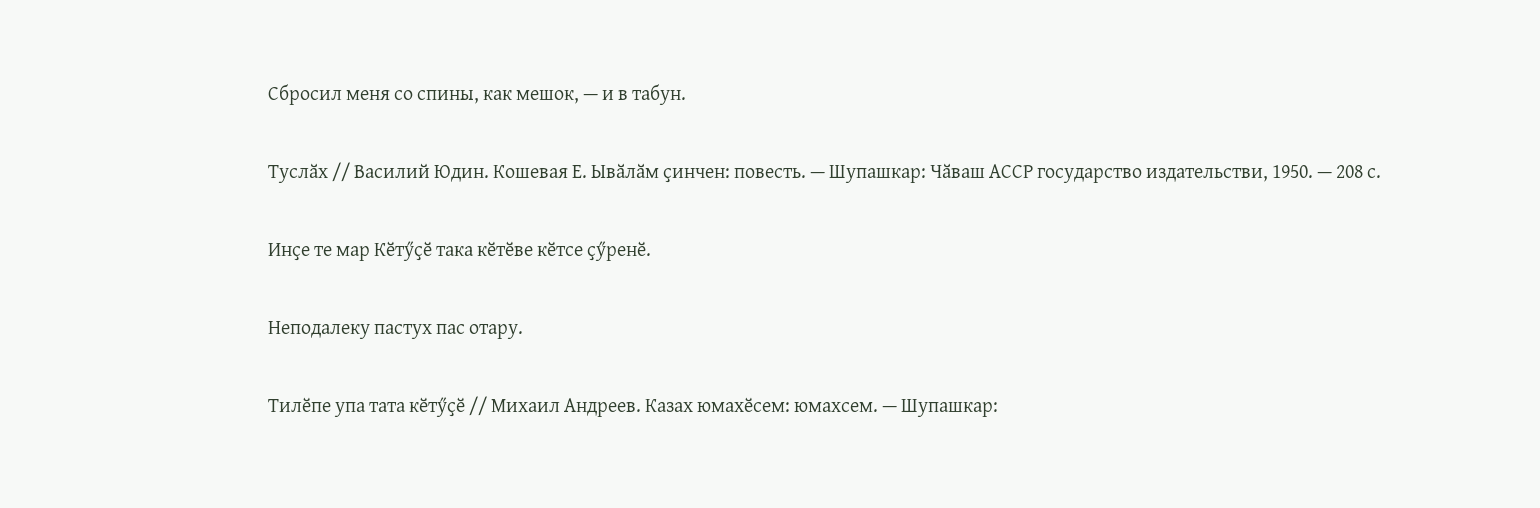Сбросил меня со спины, как мешок, — и в табун.

Туслӑх // Василий Юдин. Кошевая Е. Ывӑлӑм ҫинчен: повесть. — Шупашкар: Чӑваш АССР государство издательстви, 1950. — 208 с.

Инҫе те мар Кӗтӳҫӗ така кӗтӗве кӗтсе ҫӳренӗ.

Неподалеку пастух пас отару.

Тилӗпе упа тата кӗтӳҫӗ // Михаил Андреев. Казах юмахӗсем: юмахсем. — Шупашкар: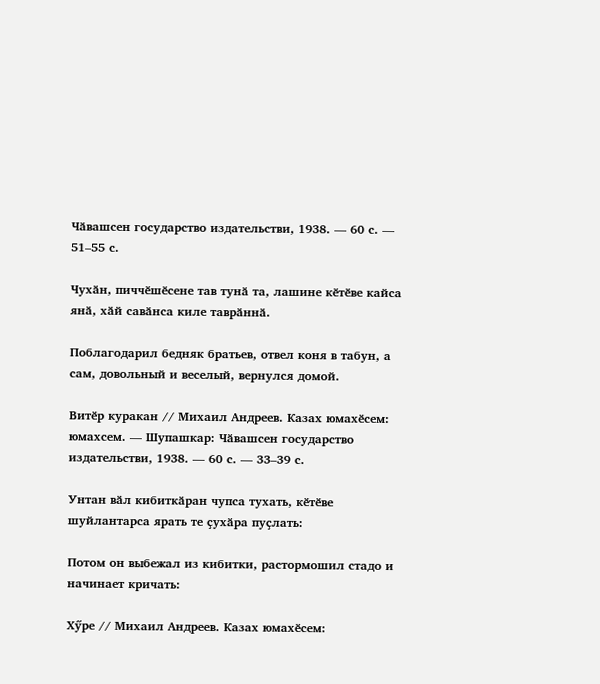Чӑвашсен государство издательстви, 1938. — 60 с. — 51–55 с.

Чухӑн, пиччӗшӗсене тав тунӑ та, лашине кӗтӗве кайса янӑ, хӑй савӑнса киле таврӑннӑ.

Поблагодарил бедняк братьев, отвел коня в табун, а сам, довольный и веселый, вернулся домой.

Витӗр куракан // Михаил Андреев. Казах юмахӗсем: юмахсем. — Шупашкар: Чӑвашсен государство издательстви, 1938. — 60 с. — 33–39 с.

Унтан вӑл кибиткӑран чупса тухать, кӗтӗве шуйлантарса ярать те ҫухӑра пуҫлать:

Потом он выбежал из кибитки, растормошил стадо и начинает кричать:

Xӳре // Михаил Андреев. Казах юмахӗсем: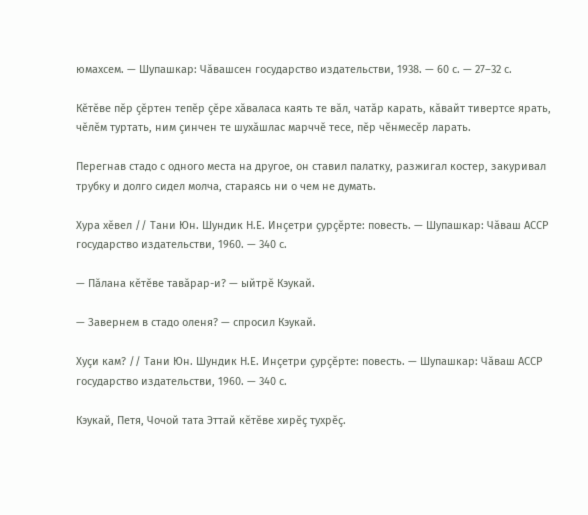юмахсем. — Шупашкар: Чӑвашсен государство издательстви, 1938. — 60 с. — 27–32 с.

Кӗтӗве пӗр ҫӗртен тепӗр ҫӗре хӑваласа каять те вӑл, чатӑр карать, кӑвайт тивертсе ярать, чӗлӗм туртать, ним ҫинчен те шухӑшлас марччӗ тесе, пӗр чӗнмесӗр ларать.

Перегнав стадо с одного места на другое, он ставил палатку, разжигал костер, закуривал трубку и долго сидел молча, стараясь ни о чем не думать.

Хура хӗвел // Тани Юн. Шундик Н.Е. Инҫетри ҫурҫӗрте: повесть. — Шупашкар: Чӑваш АССР государство издательстви, 1960. — 340 с.

— Пӑлана кӗтӗве тавӑрар-и? — ыйтрӗ Кэукай.

— Завернем в стадо оленя? — спросил Кэукай.

Хуҫи кам? // Тани Юн. Шундик Н.Е. Инҫетри ҫурҫӗрте: повесть. — Шупашкар: Чӑваш АССР государство издательстви, 1960. — 340 с.

Кэукай, Петя, Чочой тата Эттай кӗтӗве хирӗҫ тухрӗҫ.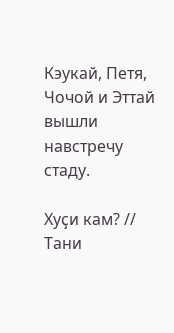Кэукай, Петя, Чочой и Эттай вышли навстречу стаду.

Хуҫи кам? // Тани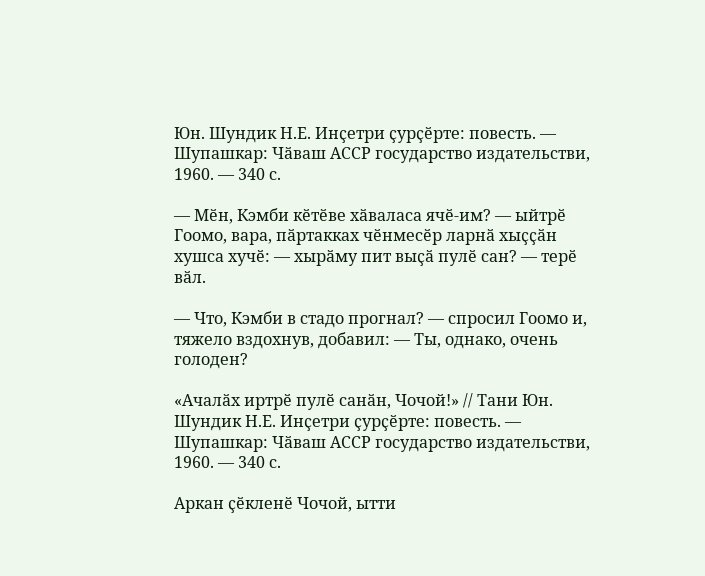Юн. Шундик Н.Е. Инҫетри ҫурҫӗрте: повесть. — Шупашкар: Чӑваш АССР государство издательстви, 1960. — 340 с.

— Мӗн, Кэмби кӗтӗве хӑваласа ячӗ-им? — ыйтрӗ Гоомо, вара, пӑртакках чӗнмесӗр ларнӑ хыҫҫӑн хушса хучӗ: — хырӑму пит выҫӑ пулӗ сан? — терӗ вӑл.

— Что, Кэмби в стадо прогнал? — спросил Гоомо и, тяжело вздохнув, добавил: — Ты, однако, очень голоден?

«Ачалӑх иртрӗ пулӗ санӑн, Чочой!» // Тани Юн. Шундик Н.Е. Инҫетри ҫурҫӗрте: повесть. — Шупашкар: Чӑваш АССР государство издательстви, 1960. — 340 с.

Аркан ҫӗкленӗ Чочой, ытти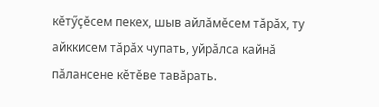кӗтӳҫӗсем пекех, шыв айлӑмӗсем тӑрӑх, ту айккисем тӑрӑх чупать, уйрӑлса кайнӑ пӑлансене кӗтӗве тавӑрать.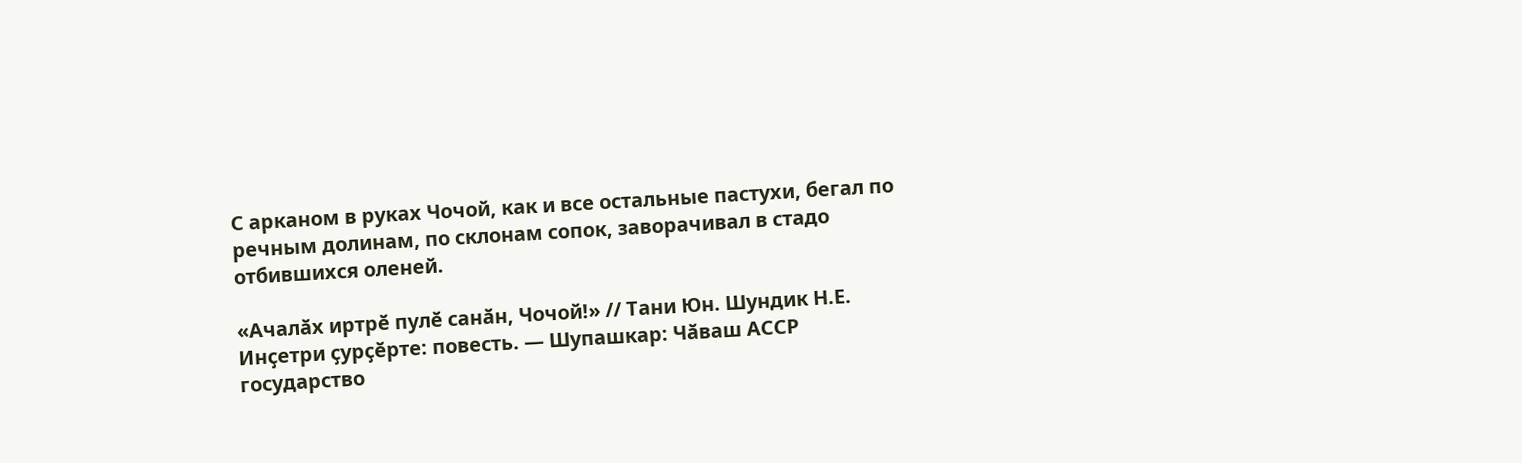С арканом в руках Чочой, как и все остальные пастухи, бегал по речным долинам, по склонам сопок, заворачивал в стадо отбившихся оленей.

«Ачалӑх иртрӗ пулӗ санӑн, Чочой!» // Тани Юн. Шундик Н.Е. Инҫетри ҫурҫӗрте: повесть. — Шупашкар: Чӑваш АССР государство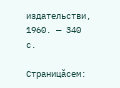издательстви, 1960. — 340 с.

Страницăсем: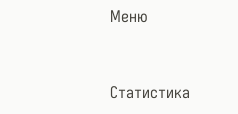Меню



Статистика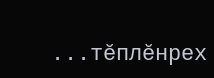...тĕплӗнрех